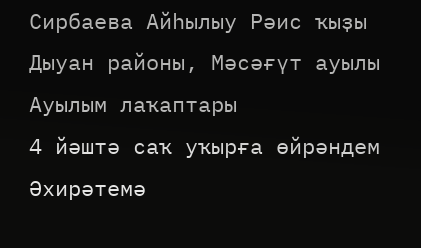Сирбаева Айһылыу Рәис ҡыҙы
Дыуан районы, Мәсәғүт ауылы
Ауылым лаҡаптары
4 йәштә саҡ уҡырға өйрәндем
Әхирәтемә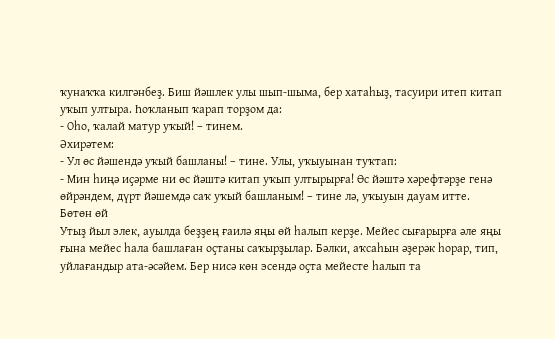ҡунаҡҡа килгәнбеҙ. Биш йәшлек улы шып-шыма, бер хатаһыҙ, тасуири итеп китап уҡып ултыра. Һоҡланып ҡарап торҙом да:
- Оһо, ҡалай матур уҡый! – тинем.
Әхирәтем:
- Ул өс йәшендә уҡый башланы! – тине. Улы, уҡыуынан туҡтап:
- Мин һиңә иҫәрме ни өс йәштә китап уҡып ултырырға! Өс йәштә хәрефтәрҙе генә өйрәндем, дүрт йәшемдә саҡ уҡый башланым! – тине лә, уҡыуын дауам итте.
Бөтөн өй
Утыҙ йыл элек, ауылда беҙҙең ғаилә яңы өй һалып керҙе. Мейес сығарырға әле яңы ғына мейес һала башлаған оҫтаны саҡырҙылар. Бәлки, аҡсаһын әҙерәк һорар, тип, уйлағандыр ата-әсәйем. Бер нисә көн эсендә оҫта мейесте һалып та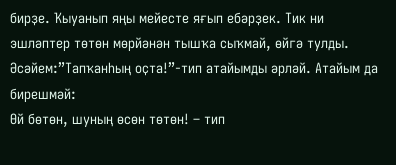бирҙе. Ҡыуанып яңы мейесте яғып ебәрҙек. Тик ни эшләптер төтөн мөрйәнән тышҡа сыҡмай, өйгә тулды. Әсәйем:”Тапҡанһың оҫта!”-тип атайымды әрләй. Атайым да бирешмәй:
Өй бөтөн, шуның өсөн төтөн! – тип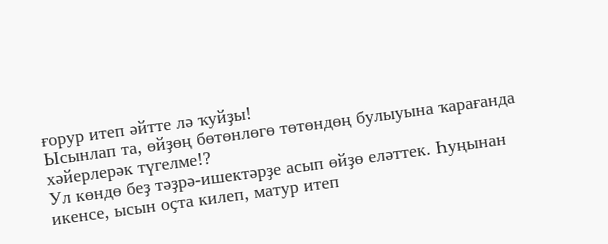ғорур итеп әйтте лә ҡуйҙы!
Ысынлап та, өйҙөң бөтөнлөгө төтөндөң булыуына ҡарағанда хәйерлерәк түгелме!?
Ул көндө беҙ тәҙрә-ишектәрҙе асып өйҙө еләттек. Һуңынан икенсе, ысын оҫта килеп, матур итеп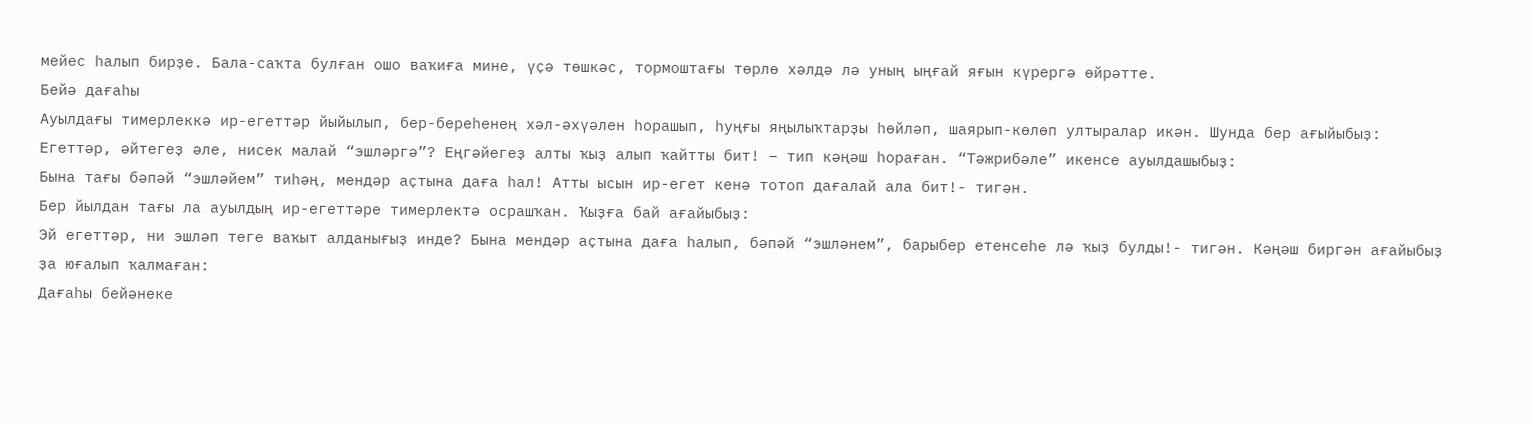мейес һалып бирҙе. Бала-саҡта булған ошо ваҡиға мине, үҫә төшкәс, тормоштағы төрлө хәлдә лә уның ыңғай яғын күрергә өйрәтте.
Бейә дағаһы
Ауылдағы тимерлеккә ир-егеттәр йыйылып, бер-береһенең хәл-әхүәлен һорашып, һуңғы яңылыҡтарҙы һөйләп, шаярып-көлөп ултыралар икән. Шунда бер ағыйыбыҙ:
Егеттәр, әйтегеҙ әле, нисек малай “эшләргә”? Еңгәйегеҙ алты ҡыҙ алып ҡайтты бит! – тип кәңәш һораған. “Тәжрибәле” икенсе ауылдашыбыҙ:
Бына тағы бәпәй “эшләйем” тиһәң, мендәр аҫтына даға һал! Атты ысын ир-егет кенә тотоп дағалай ала бит!- тигән.
Бер йылдан тағы ла ауылдың ир-егеттәре тимерлектә осрашҡан. Ҡыҙға бай ағайыбыҙ:
Эй егеттәр, ни эшләп теге ваҡыт алданығыҙ инде? Бына мендәр аҫтына даға һалып, бәпәй “эшләнем”, барыбер етенсеһе лә ҡыҙ булды!- тигән. Кәңәш биргән ағайыбыҙ ҙа юғалып ҡалмаған:
Дағаһы бейәнеке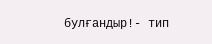булғандыр!- тип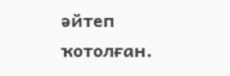әйтеп ҡотолған.